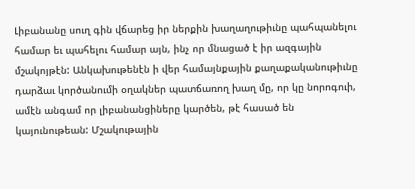Լիբանանը սուղ գին վճարեց իր ներքին խաղաղութիւնը պահպանելու համար եւ պահելու համար այն, ինչ որ մնացած է իր ազգային մշակոյթէն: Անկախութենէն ի վեր համայնքային քաղաքականութիւնը դարձաւ կործանումի օղակներ պատճառող խաղ մը, որ կը նորոգուի, ամէն անգամ որ լիբանանցիները կարծեն, թէ հասած են կայունութեան: Մշակութային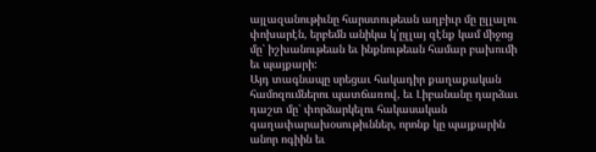այլազանութիւնը հարստութեան աղբիւր մը ըլլալու փոխարէն, երբեմն անիկա կ՛ըլլայ զէնք կամ միջոց մը` իշխանութեան եւ ինքնութեան համար բախումի եւ պայքարի:
Այդ տագնապը սրեցաւ հակադիր քաղաքական համոզումներու պատճառով, եւ Լիբանանը դարձաւ դաշտ մը` փորձարկելու հակասական գաղափարախօսութիւններ, որոնք կը պայքարին անոր ոգիին եւ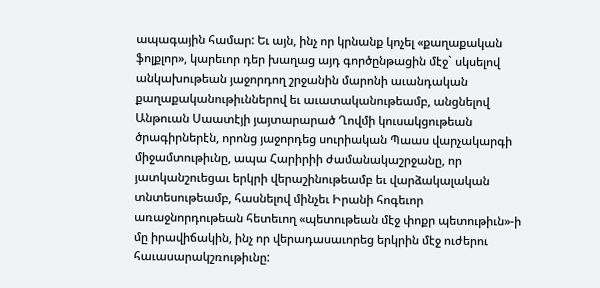ապագային համար: Եւ այն, ինչ որ կրնանք կոչել «քաղաքական ֆոլքլոր», կարեւոր դեր խաղաց այդ գործընթացին մէջ` սկսելով անկախութեան յաջորդող շրջանին մարոնի աւանդական քաղաքականութիւններով եւ աւատականութեամբ, անցնելով Անթուան Սաատէյի յայտարարած Ղովմի կուսակցութեան ծրագիրներէն, որոնց յաջորդեց սուրիական Պաաս վարչակարգի միջամտութիւնը, ապա Հարիրիի ժամանակաշրջանը, որ յատկանշուեցաւ երկրի վերաշինութեամբ եւ վարձակալական տնտեսութեամբ, հասնելով մինչեւ Իրանի հոգեւոր առաջնորդութեան հետեւող «պետութեան մէջ փոքր պետութիւն»-ի մը իրավիճակին, ինչ որ վերադասաւորեց երկրին մէջ ուժերու հաւասարակշռութիւնը: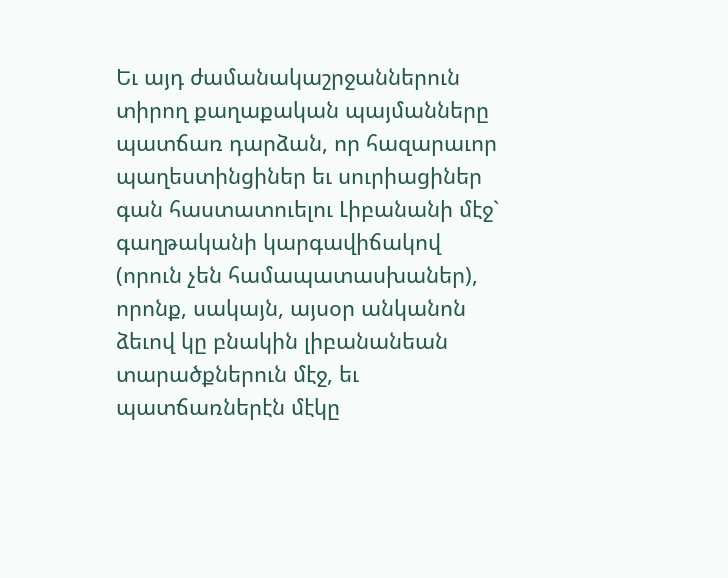Եւ այդ ժամանակաշրջաններուն տիրող քաղաքական պայմանները պատճառ դարձան, որ հազարաւոր պաղեստինցիներ եւ սուրիացիներ գան հաստատուելու Լիբանանի մէջ` գաղթականի կարգավիճակով (որուն չեն համապատասխաներ), որոնք, սակայն, այսօր անկանոն ձեւով կը բնակին լիբանանեան տարածքներուն մէջ, եւ պատճառներէն մէկը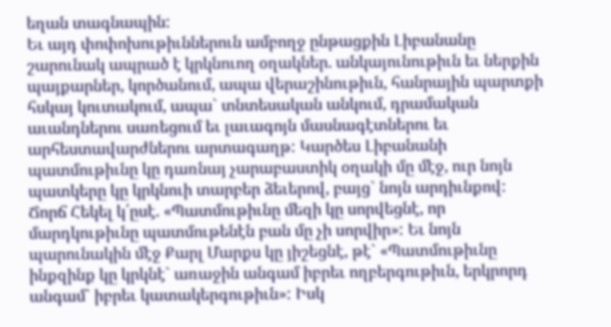եղան տագնապին:
Եւ այդ փոփոխութիւններուն ամբողջ ընթացքին Լիբանանը շարունակ ապրած է կրկնուող օղակներ. անկայունութիւն եւ ներքին պայքարներ, կործանում, ապա վերաշինութիւն, հանրային պարտքի հսկայ կուտակում, ապա` տնտեսական անկում, դրամական աւանդներու սառեցում եւ լաւագոյն մասնագէտներու եւ արհեստավարժներու արտագաղթ: Կարծես Լիբանանի պատմութիւնը կը դառնայ չարաբաստիկ օղակի մը մէջ, ուր նոյն պատկերը կը կրկնուի տարբեր ձեւերով, բայց` նոյն արդիւնքով:
Ճորճ Հեկել կ՛ըսէ. «Պատմութիւնը մեզի կը սորվեցնէ, որ մարդկութիւնը պատմութենէն բան մը չի սորվիր»: Եւ նոյն պարունակին մէջ Քարլ Մարքս կը յիշեցնէ, թէ` «Պատմութիւնը ինքզինք կը կրկնէ` առաջին անգամ իբրեւ ողբերգութիւն, երկրորդ անգամ` իբրեւ կատակերգութիւն»: Իսկ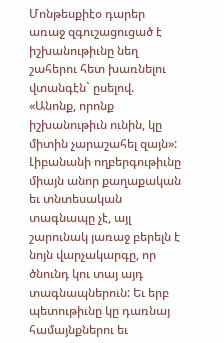Մոնթեսքիէօ դարեր առաջ զգուշացուցած է իշխանութիւնը նեղ շահերու հետ խառնելու վտանգէն` ըսելով. «Անոնք, որոնք իշխանութիւն ունին, կը միտին չարաշահել զայն»:
Լիբանանի ողբերգութիւնը միայն անոր քաղաքական եւ տնտեսական տագնապը չէ, այլ շարունակ յառաջ բերելն է նոյն վարչակարգը, որ ծնունդ կու տայ այդ տագնապներուն: Եւ երբ պետութիւնը կը դառնայ համայնքներու եւ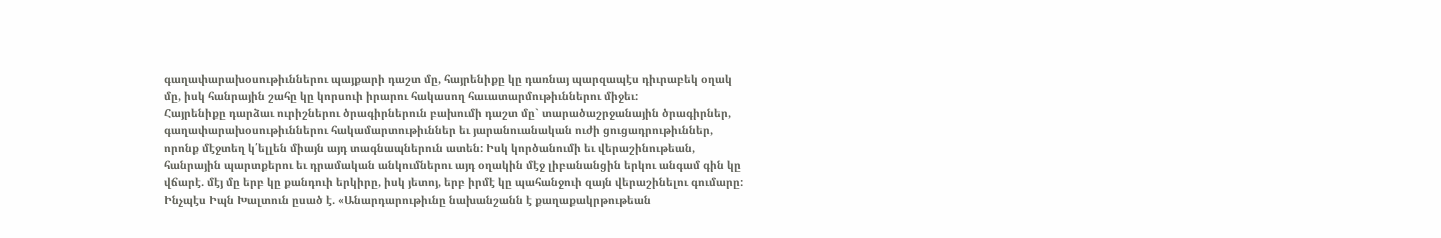գաղափարախօսութիւններու պայքարի դաշտ մը, հայրենիքը կը դառնայ պարզապէս դիւրաբեկ օղակ մը, իսկ հանրային շահը կը կորսուի իրարու հակասող հաւատարմութիւններու միջեւ:
Հայրենիքը դարձաւ ուրիշներու ծրագիրներուն բախումի դաշտ մը` տարածաշրջանային ծրագիրներ, գաղափարախօսութիւններու հակամարտութիւններ եւ յարանուանական ուժի ցուցադրութիւններ, որոնք մէջտեղ կ՛ելլեն միայն այդ տագնապներուն ատեն: Իսկ կործանումի եւ վերաշինութեան, հանրային պարտքերու եւ դրամական անկումներու այդ օղակին մէջ լիբանանցին երկու անգամ գին կը վճարէ. մէյ մը երբ կը քանդուի երկիրը, իսկ յետոյ, երբ իրմէ կը պահանջուի զայն վերաշինելու գումարը: Ինչպէս Իպն Խալտուն ըսած է. «Անարդարութիւնը նախանշանն է քաղաքակրթութեան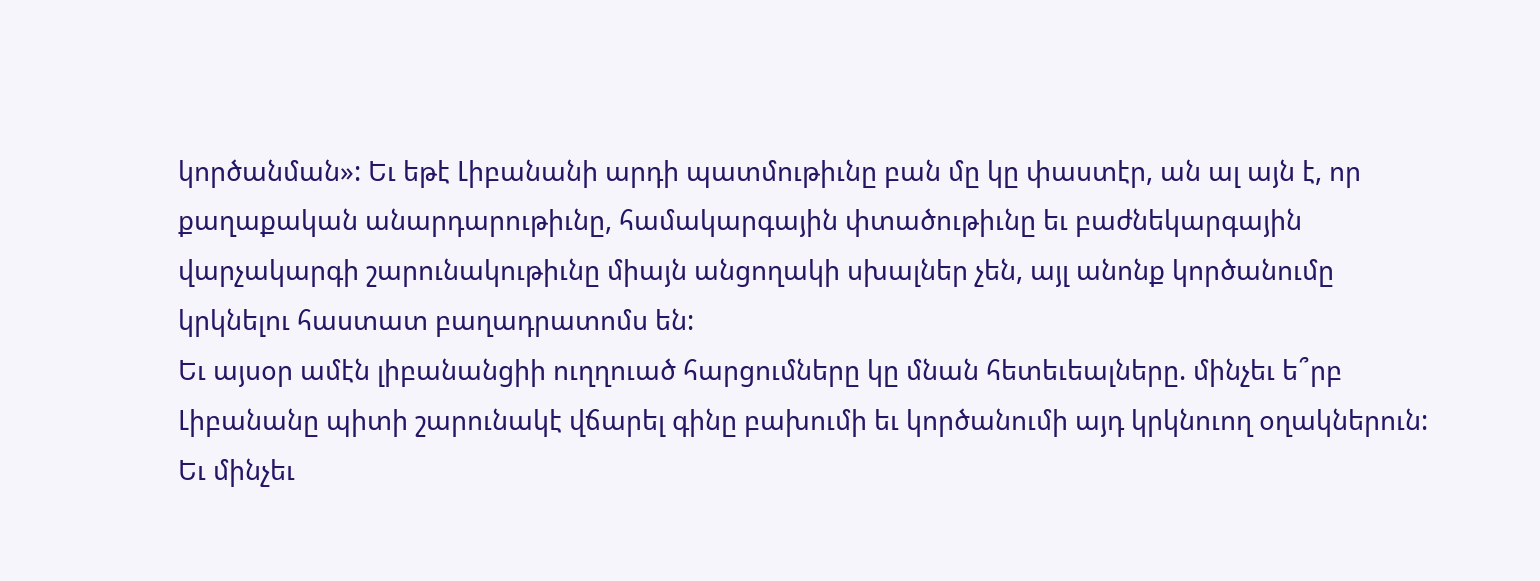կործանման»: Եւ եթէ Լիբանանի արդի պատմութիւնը բան մը կը փաստէր, ան ալ այն է, որ քաղաքական անարդարութիւնը, համակարգային փտածութիւնը եւ բաժնեկարգային վարչակարգի շարունակութիւնը միայն անցողակի սխալներ չեն, այլ անոնք կործանումը կրկնելու հաստատ բաղադրատոմս են:
Եւ այսօր ամէն լիբանանցիի ուղղուած հարցումները կը մնան հետեւեալները. մինչեւ ե՞րբ Լիբանանը պիտի շարունակէ վճարել գինը բախումի եւ կործանումի այդ կրկնուող օղակներուն: Եւ մինչեւ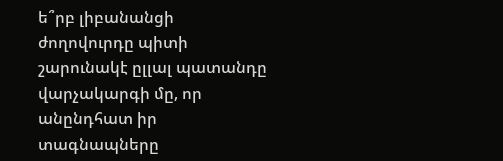ե՞րբ լիբանանցի ժողովուրդը պիտի շարունակէ ըլլալ պատանդը վարչակարգի մը, որ անընդհատ իր տագնապները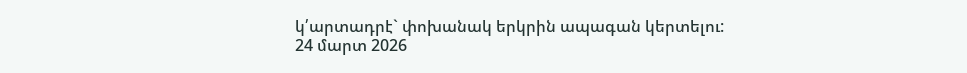կ՛արտադրէ` փոխանակ երկրին ապագան կերտելու:
24 մարտ 2026